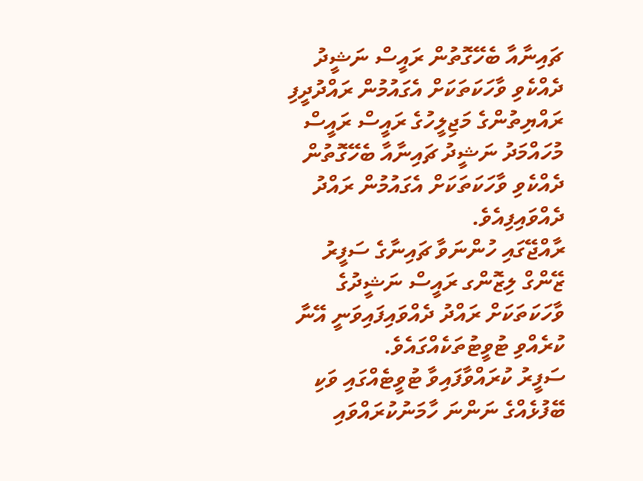ޗައިނާއާ ބެހޭގޮތުން ރައީސް ނަޝީދު ދެއްކެވި ވާހަކަތަކަށް އެގައުމުން ރައްދުދީފި
ރައްޔިތުންގެ މަޖިލީހުގެ ރައީސް ރައީސް މުހައްމަދު ނަޝީދު ޗައިނާއާ ބެހޭގޮތުން ދެއްކެވި ވާހަކަތަކަށް އެގައުމުން ރައްދު ދެއްވައިފިއެވެ.
ރާއްޖޭގައި ހުންނަވާ ޗައިނާގެ ސަފީރު ޒޭންގް ލިޒޮންގ ރައީސް ނަޝީދުގެ ވާހަކަތަކަށް ރައްދު ދެއްވައިފައިވަނީ އޭނާ ކުރެއްވި ޓުވީޓުތަކެއްގައެވެ.
ސަފީރު ކުރައްވާފައިވާ ޓުވީޓެއްގައި ވަކި ބޭފުޅެއްގެ ނަންނަ ހާމަނުކުރައްވައި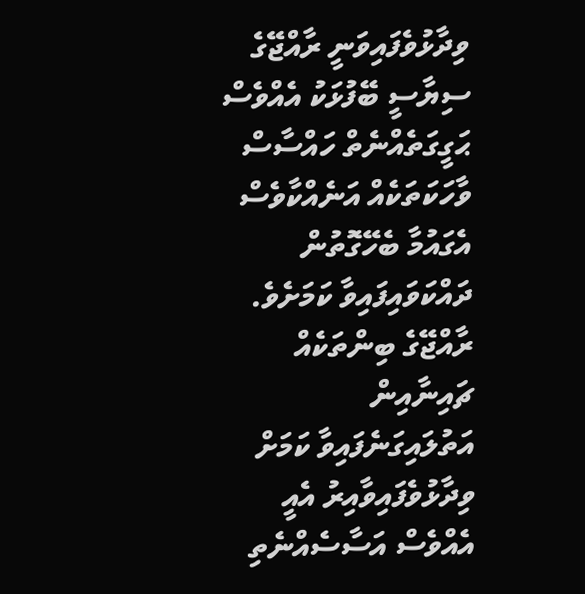ވިދާޅުވެފައިވަނީ ރާއްޖޭގެ ސިޔާސީ ބޭފުޅަކު އެއްވެސް ޙަގީގަތެއްނެތް ހައްސާސް ވާހަކަތަކެއް އަނެއްކާވެސް އެގައުމާ ބެހޭގޮތުން ދައްކަވައިފައިވާ ކަމަށެވެ. ރާއްޖޭގެ ބިންތަކެއް ޗައިނާއިން އަތުލައިގަނެފައިވާ ކަމަށް ވިދާޅުވެފައިވާއިރު އެއީ އެއްވެސް އަސާސެއްނެތި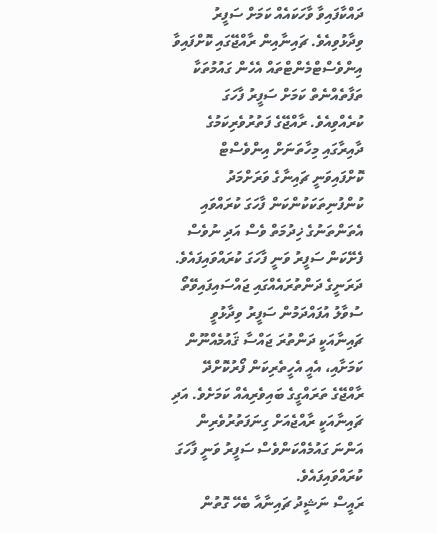ދައްކާފައިވާ ވާހަކައެއް ކަމަށް ސަފީރު ވިދާޅުވިއެވެ. ޗައިނާއިން ރާއްޖޭގައި ކޮށްފައިވާ އިންވެސްޓްމެންޓްތައް އެހެން ގައުމުތަކާ ތަފާތެއްނެތް ކަމަށް ސަފީރު ފާހަގަ ކުރެއްވިއެވެ. ރާއްޖޭގެ ފަތުރުވެރިކަމުގެ ދާއިރާގައި މިހާތަނަށް އިންވެސްޓް ކޮށްފައިވަނީ ޗައިނާގެ ވަރަށްމަދު ކުންފުނިތަކަކުންކަން ފާހަގަ ކުރައްވައި އެތަންތަނުގެ ޚިދުމަތް ވެސް އަދި ނުވެސް ފެށޭކަން ސަފީރު ވަނީ ފާހަގަ ކުރައްވައިފައެވެ.
ދަރަނީގެ ދަންތުރައެއްގައި ޖައްސައިފައިވޭތޯ ސުވާލު އުފައްދަމުން ސަފީރު ވިދާޅުވީ ޗައިނާއަކީ ދަންތުރަ ޖައްސާ ޤައުމެއްނޫން ކަމަށާއި، އެއީ އެހީތެރިކަން ފޯރުކޮށްދޭ ރާއްޖޭގެ ތަރައްގީގެ ބައިވެރިއެއް ކަމަށެވެ. އަދި ޗައިނާއަކީ ރާއްޖެއަށް ގިނަފަތުރުވެރިން އަންނަ ގައުމެއްކަންވެސް ސަފީރު ވަނީ ފާހަގަ ކުރައްވައިފައެވެ.
ރައީސް ނަޝީދު ޗައިނާއާ ބެހޭ ގޮތުން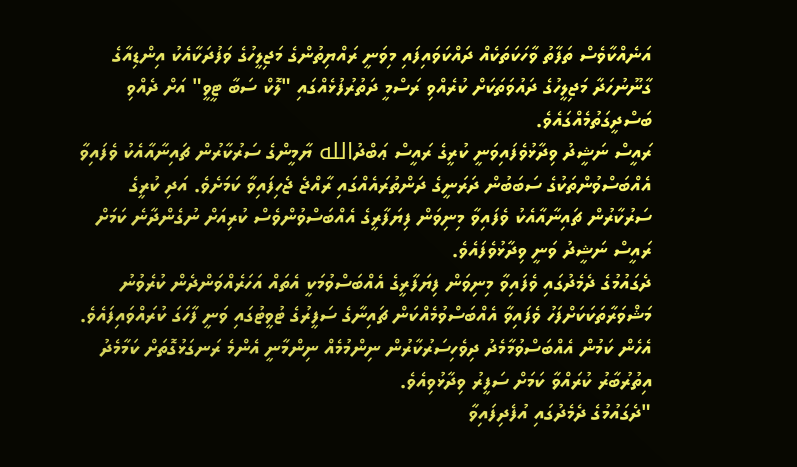އަނެއްކާވެސް ތަފާތު ވާހަކަތަކެއް ދައްކަވައިފައި މިވަނީ ރައްޔިތުންގެ މަޖިލީހުގެ ވަފުދަކާއެކު އިންޑިއާގެ ގާނޫނުހަދާ މަޖިލީހުގެ ދައުވަތަކަށް ކުރެއްވި ރަސްމީ ދަތުރުފުޅެއްގައި "ލޮކް ސަބާ ޓީވީ" އަށް ދެއްވި ބަސްދީގަތުމެއްގައެވެ.
ރައީސް ނަޝީދު ވިދާޅުވެފައިވަނީ ކުރީގެ ރައީސް ޢަބްދުالله ޔާމީންގެ ސަރުކާރުން ޗައިނާއާއެކު ވެފައިވާ އެއްބަސްވުންތަކުގެ ސަބަބުން ދަރަނީގެ ދަންތުރައެއްގައި ރާއްޖެ ޖެހިފައިވާ ކަމަށެވެ. އަދި ކުރީގެ ސަރުކާރުން ޗައިނާއާއެކު ވެފައިވާ މިނިވަން ފިޔަފާރީގެ އެއްބަސްވުންވެސް ކުރިއަށް ނުގެންދާނެ ކަމަށް ރައީސް ނަޝީދު ވަނީ ވިދާޅުވެފައެވެ.
ދެގައުމުގެ ދެމެދުގައި ވެފައިވާ މިނިވަން ފިޔަފާރީގެ އެއްބަސްވުމަކީ އެތައް އަހަރެއްވަންދެން ކުރެވުނު މަޝްވަރާތަކަކަށްފަހު ވެފައިވާ އެއްބަސްވުމެއްކަން ޗައިނާގެ ސަފީރުގެ ޓުވީޓުގައި ވަނީ ފާހަގަ ކުރައްވައިފައެވެ. އެހެން ކަމުން އެއްބަސްވުމާމެދު ދިވެހިސަރުކާރުން ނިންމުމެއް ނިންމާނީ އެންމެ ރަނގަޅުގޮތަށް ކަމާމެދު އިތުރުބާރު ކުރައްވާ ކަމަށް ސަފީރު ވިދާޅުވިއެވެ.
"ދެގައުމުގެ ދެމެދުގައި އުފެދިފައިވާ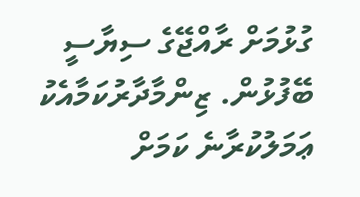ގުޅުމަށް ރާއްޖޭގެ ސިޔާސީ ބޭފުޅުން. ޒިންމާދާރުކަމާއެކު ޢަމަލުކުރާނެ ކަމަށް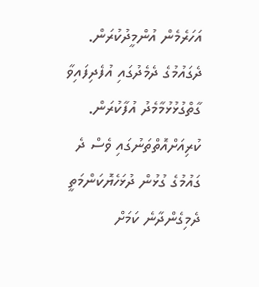އަހަރެމެން އުންމީދުކުރަން. ދެގައުމުގެ ދެމެދުގައި އުފެދިފައިވާ ގާތްގުޅުޅުމާމެދު އުފާކުރަން. ކުރިއަށްއޮތްތަނުގައި ވެސް ދެ ގައުމުގެ ގުޅުން ދުޅަހެޔޮކަންމަތީ ދެމިގެންދާނެ ކަމަށް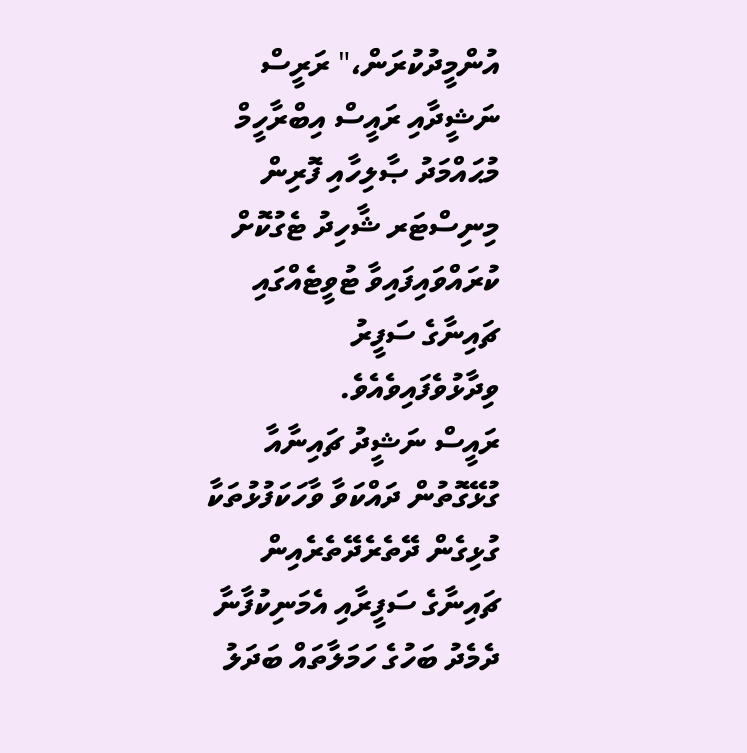އުންމީދުކުރަން،" ރަރީސް ނަޝީދާއި ރައީސް އިބްރާހީމް މުޙައްމަދު ޞާލިހާއި ފޮރިން މިނިސްޓަރ ޝާހިދު ޓެގުކޮށް ކުރައްވައިފައިވާ ޓުވީޓެއްގައި ޗައިނާގެ ސަފީރު ވިދާޅުވެފައިވެއެވެ.
ރައީސް ނަޝީދު ޗައިނާއާ ގުޅޭގޮތުން ދައްކަވާ ވާހަކަފުޅުތަކާ ގުޅިގެން ދޭތެރެދޭތެރެއިން ޗައިނާގެ ސަފީރާއި އެމަނިކުފާނާ ދެމެދު ބަހުގެ ހަމަލާތައް ބަދަލު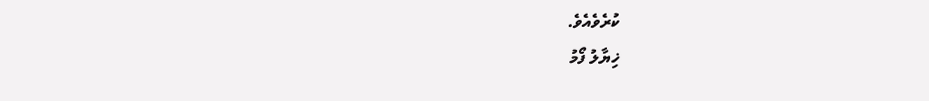ކުރެވެއެވެ.
ޚިޔާލު ފޯމު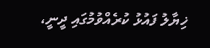ޚިޔާލު ފައުޅު ކުރެއްވުމުގައި ދީނީ،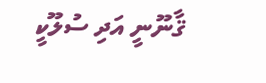ޤާނޫނީ އަދި ސުލޫކީ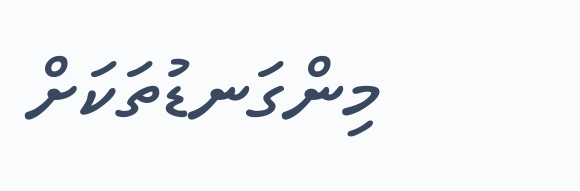މިންގަނޑުތަކަށް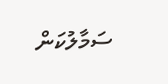ސަމާލުކަން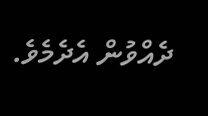ދެއްވުން އެދެމެވެ.